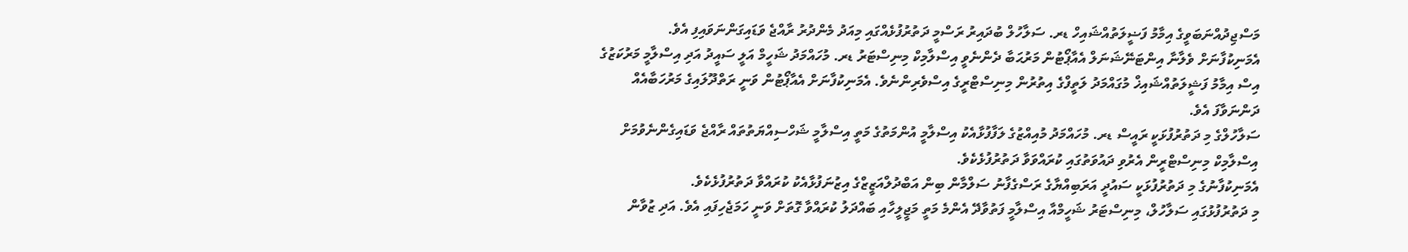މަސްޖިދުއްނަބަވީގެ އިމާމު ފަޟީލަތުއްޝައިހް ޑރ. ސަލާހުލް ބުދައިރު ރަސްމީ ދަތުރުފުޅެއްގައި މިއަދު މެންދުރު ރާއްޖެ ވަޑައިގަންނަވައިފި އެވެ.
އެމަނިކުފާނަށް ވެލާނާ އިންޓަނޭޝަނަލް އެއާޕޯޓުން މަރުޙަބާ ދެންނެވީ އިސްލާމިކް މިނިސްޓަރު ޑރ. މުހައްމަދު ޝަހީމް އަލީ ސައީދު އަދި އިސްލާމީ މަރުކަޒުގެ އިސް އިމާމު ފަޝީލަތުއްޝައިޚް މުގައްމަދު ލަތީފްގެ އިތުރުން މިނިސްޓްރީގެ އިސްވެރިންނެވެ. އެމަނިކުފާނަށް އެއާޕޯޓުން ވަނީ ރަތްދޫލައިގެ މަރުހަބާއެއް ދަންނަވާފަ އެވެ.
ސަލާހުލްގެ މި ދަތުރުފުޅަކީ ރައީސް ޑރ. މުހައްމަދު މުއިއްޒުގެ ލަފާފުޅާއެކު އިސްލާމީ އުންމަތުގެ މަތީ އިސްލާމީ ޝަހްސިއްޔަތުތައް ރާއްޖެ ވަޑައިގެންނެވުމަށް އިސްލާމިކް މިނިސްޓްރީން އެރުވި ދައުވަތުގައި ކުރައްވަވާ ދަތުރުފުޅެކެވެ.
އެމަނިކުފާނުގެ މި ދަތުރުފުޅަކީ ސައުދީ އަރަބިއްޔާގެ ރަސްގެފާނު ސަލްމާން ބިން އަބްދުލްއަޒީޒްގެ އިޒުނަފުޅާއެކު ކުރައްވާ ދަތުރުފުޅެކެވެ.
މި ދަތުރުފުޅުގައި ސަލާހުލް، މިނިސްޓަރު ޝަހީމްއާ އިސްލާމީ ފަތުވާދޭ އެންމެ މަތީ މަޖީލީހާއި ބައްދަލު ކުރައްވާ ގޮތަށް ވަނީ ހަމަޖެހިފައި އެވެ. އަދި ޒުވާން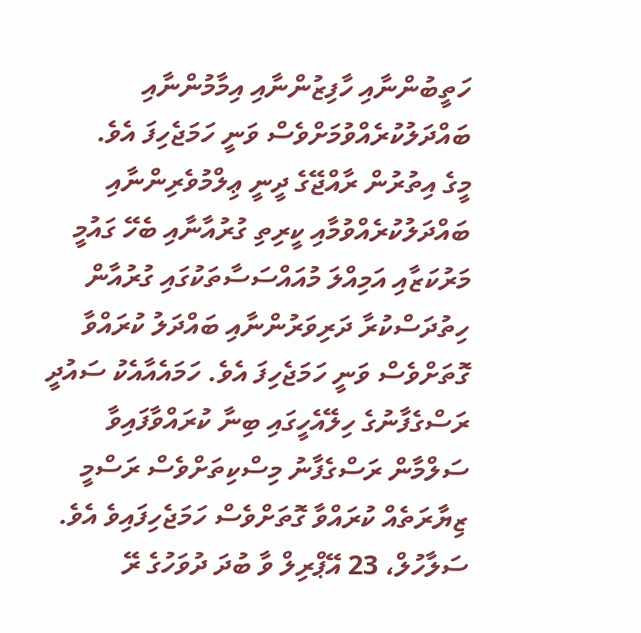ހަތީބުންނާއި ހާފިޒުންނާއި އިމާމުންނާއި ބައްދަލުކުރެއްވުމަށްވެސް ވަނީ ހަމަޖެހިފަ އެވެ.
މީގެ އިތުރުން ރާއްޖޭގެ ދީނީ ޢިލްމުވެރިންނާއި ބައްދަލުކުރެއްވުމާއި ކީރިތި ގުރުއާނާއި ބެހޭ ގައުމީ މަރުކަޒާއި އަމިއްލަ މުއައްސަސާތަކުގައި ގުރުއާން ހިތުދަސްކުރާ ދަރިވަރުންނާއި ބައްދަލު ކުރައްވާ ގޮތަށްވެސް ވަނީ ހަމަޖެހިފަ އެވެ. ހަމައެއާއެކު ސައުދީ ރަސްގެފާނުގެ ހިލޭއެހީގައި ބިނާ ކުރައްވާފައިވާ ސަލްމާން ރަސްގެފާނު މިސްކިތަށްވެސް ރަސްމީ ޒިޔާރަތެއް ކުރައްވާ ގޮތަށްވެސް ހަމަޖެހިފައިވެ އެވެ.
ސަލާހުލް، 23 އޭޕްރިލް ވާ ބުދަ ދުވަހުގެ ރޭ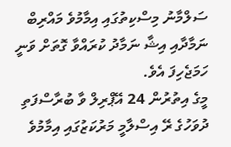ސަލްމާނު މިސްކިތުގައި އިމާމުވެ މައްރިބް ނަމާދާއި އިޝާ ނަމާދު ކުރައްވާ ގޮތަށް ވަނީ ހަމަޖެހިފަ އެވެ.
މީގެ އިތުރުން 24 އޭޕްރިލް ވާ ބުރާސްފަތި ދުވަހުގެ ރޭ އިސްލާމީ މަރުކަޒުގައި އިމާމުވެ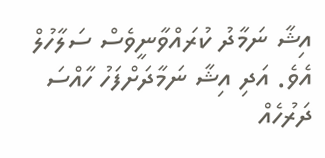އިޝާ ނަމާދު ކުރައްވާނީވެސް ސަލާހުލް އެވެ. އަދި އިޝާ ނަމާދަށްފަހު ހާއްސަ ދަރުހެއް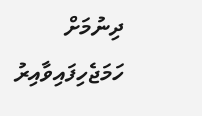ދިނުމަށް ހަމަޖެހިފައިވާއިރު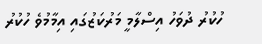ހުކުރު ދުވަހު އިސްލާމީ މަރުކަޒުގައި އިމާމުވެ ހުކުރު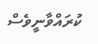ކުރައްވާނީވެސް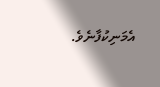އެމަނިކުފާނެވެ.